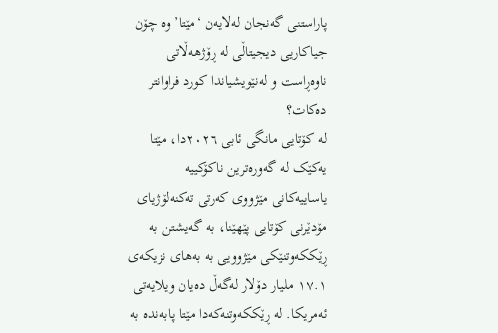پاراستنی گەنجان لەلایەن ‘مێتا’وە چۆن جیاکاریی دیجیتاڵی لە ڕۆژهەڵاتی ناوەڕاست و لەنێویشیاندا کورد فراوانتر دەکات؟
لە کۆتایی مانگی ئابی ٢٠٢٦دا، مێتا یەکێک لە گەورەترین ناکۆکییە یاساییەکانی مێژووی کەرتی تەکنەلۆژیای مۆدێرنی کۆتایی پێهێنا، بە گەیشتن بە ڕێککەوتنێکی مێژوویی بە بەهای نزیکەی ١٧.١ ملیار دۆلار لەگەڵ دەیان ویلایەتی ئەمریکا. لە ڕێککەوتنەکەدا مێتا پابەندە بە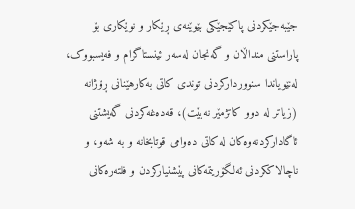جێبەجێکردنی پاکێجێکی بێوێنەی ڕێکار و نوێکاری بۆ پاراستنی منداڵان و گەنجان لەسەر ئینستاگرام و فەیسبووک، لەنێویاندا سنووردارکردنی توندی کاتی بەکارهێنانی ڕۆژانە (زیاتر لە دوو کاتژمێر نەبێت)، قەدەغەکردنی گەیشتنی ئاگادارکردنەوەکان لە کاتی دەوامی قوتابخانە و بە شەو، و ناچالاککردنی ئەلگۆریتمەکانی پێشنیارکردن و فلتەرەکانی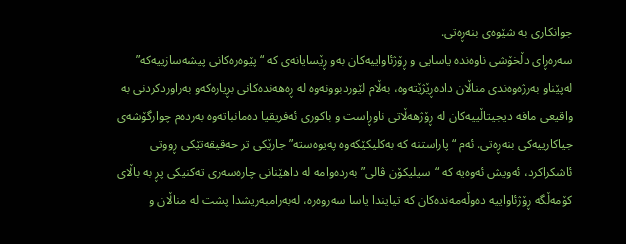جوانکاری بە شێوەی بنەڕەتی.
سەرەڕای دڵخۆشی ناوەندە یاسایی و ڕۆژئاواییەکان بەو ڕێسایانەی کە “پێوەرەکانی پیشەسازییەکە” لەپێناو بەرژەوەندی مناڵان دادەڕێژێتەوە، بەڵام لێوردبوونەوە لە ڕەهەندەکانی بڕیارەکەو بەراوردکردنی بە واقیعی مافە دیجیتاڵییەکان لە ڕۆژهەڵاتی ناوڕاست و باکوری ئەفریقیا دەمانباتەوە بەردەم چوارگۆشەی جیاکارییەکی بنەڕەتی. ئەم “پاراستنە کە بەکلیکێکەوە پەیوەستە” جارێکی تر حەقیقەتێکی ڕووتی ئاشکراکرد، ئەویش ئەوەیە کە “سیلیکۆن ڤالی” بەردەوامە لە داهێنانی چارەسەری تەکنیکی پڕ بە باڵای کۆمەڵگە ڕۆژئاواییە دەوڵەمەندەکان کە تیایندا یاسا سەروەرە، لەبەرامبەریشدا پشت لە مناڵان و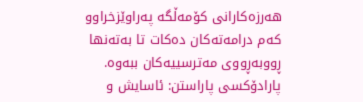هەرزەکارانی کۆمەڵگە پەراوێزخراوو کەم درامەتەکان دەکات تا بەتەنها ڕووبەڕووی مەترسییەکان ببەوە.
پارادۆکسی پاراستن: ئاسایش و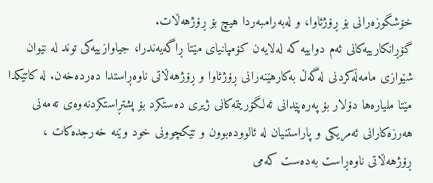خۆشگوزەرانی بۆ ڕۆژئاوا، و لەبەرامبەردا هیچ بۆ ڕۆژهەڵات.
گۆڕانکارییەکانی ئەم دواییە کە لەلایەن کۆمپانیای مێتا ڕاگەیەندرا، جیاوازییەکی توند لە نێوان شێوازی مامەڵەکردنی لەگەڵ بەکارهێنەرانی ڕۆژئاوا و ڕۆژهەڵاتی ناوەڕاستدا دەردەخەن. لە کاتێکدا مێتا ملیارەها دۆلار بۆ پەرەپێدانی ئەلگۆریتمەکانی ژیری دەستکرد بۆ پشتڕاستکردنەوەی تەمەنی هەرزەکارانی ئەمریکی و پاراستنیان لە ئالوودەبوون و تێکچوونی خود وێنە خەرجدەکات ، ڕۆژهەڵاتی ناوەڕاست بەدەست کەمی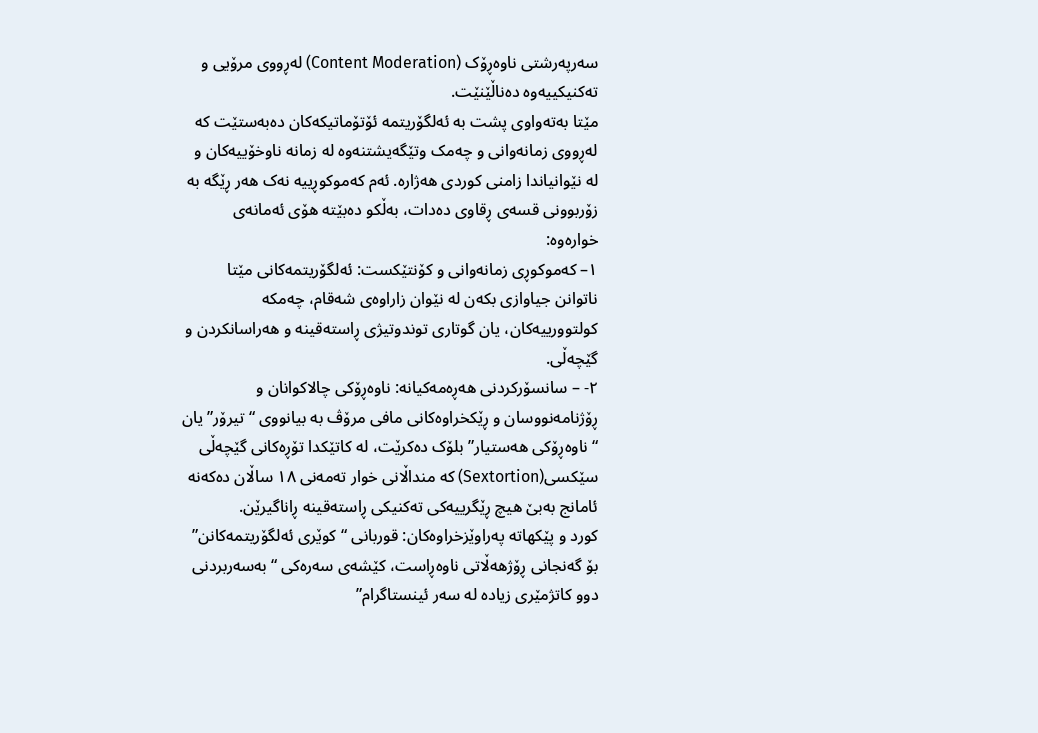سەرپەرشتی ناوەڕۆک (Content Moderation) لەڕووی مرۆیی و تەکنیکییەوە دەناڵێنێت.
مێتا بەتەواوی پشت بە ئەلگۆریتمە ئۆتۆماتیکەکان دەبەستێت کە لەڕووی زمانەوانی و چەمک وتێگەیشتنەوە لە زمانە ناوخۆییەکان و لە نێوانیاندا زامنی کوردی هەژارە. ئەم کەموکوڕییە نەک هەر ڕێگە بە زۆربوونی قسەی ڕقاوی دەدات، بەڵکو دەبێتە هۆی ئەمانەی خوارەوە:
١– کەموکوڕی زمانەوانی و کۆنتێکست: ئەلگۆریتمەکانی مێتا ناتوانن جیاوازی بکەن لە نێوان زاراوەی شەقام، چەمکە کولتوورییەکان، یان گوتاری توندوتیژی ڕاستەقینە و هەراسانکردن و گێچەڵی.
٢- – سانسۆرکردنی هەڕەمەکیانە: ناوەڕۆکی چالاکوانان و ڕۆژنامەنووسان و ڕێکخراوەکانی مافی مرۆڤ بە بیانووی “تیرۆر” یان “ناوەڕۆکی هەستیار” بلۆک دەکرێت، لە کاتێکدا تۆڕەکانی گێچەڵی سێکسی(Sextortion) کە منداڵانی خوار تەمەنی ١٨ ساڵان دەکەنە ئامانج بەبێ هیچ ڕێگرییەکی تەکنیکی ڕاستەقینە ڕاناگیرێن.
کورد و پێکهاتە پەراوێزخراوەکان: قوربانی “کوێری ئەلگۆریتمەکانن”
بۆ گەنجانی ڕۆژهەڵاتی ناوەڕاست، کێشەی سەرەکی “بەسەربردنی دوو کاتژمێری زیادە لە سەر ئینستاگرام”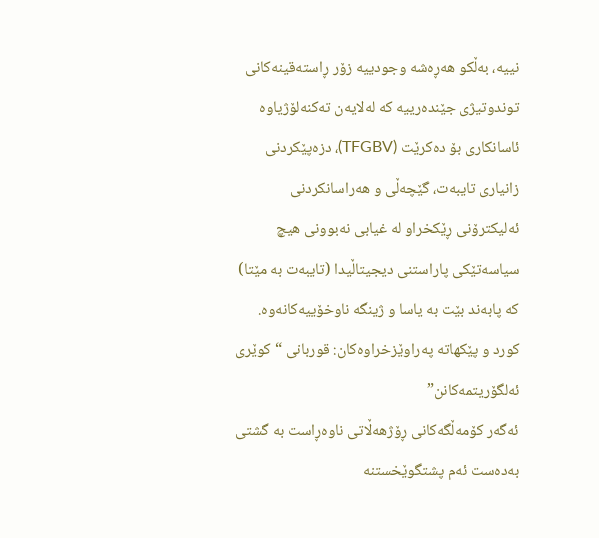نییە، بەڵکو هەڕەشە وجودییە زۆر ڕاستەقینەکانی توندوتیژی جێندەرییە کە لەلایەن تەکنەلۆژیاوە ئاسانکاری بۆ دەکرێت (TFGBV)، دزەپێکردنی زانیاری تایبەت، گێچەڵی و هەراسانکردنی ئەلیکترۆنی ڕێکخراو لە غیابی نەبوونی هیچ سیاسەتێکی پاراستنی دیجیتاڵیدا (تایبەت بە مێتا) کە پابەند بێت بە یاسا و ژینگە ناوخۆییەکانەوە.
کورد و پێکهاتە پەراوێزخراوەکان: قوربانی “کوێری ئەلگۆریتمەکانن”
ئەگەر کۆمەڵگەکانی ڕۆژهەڵاتی ناوەڕاست بە گشتی بەدەست ئەم پشتگوێخستنە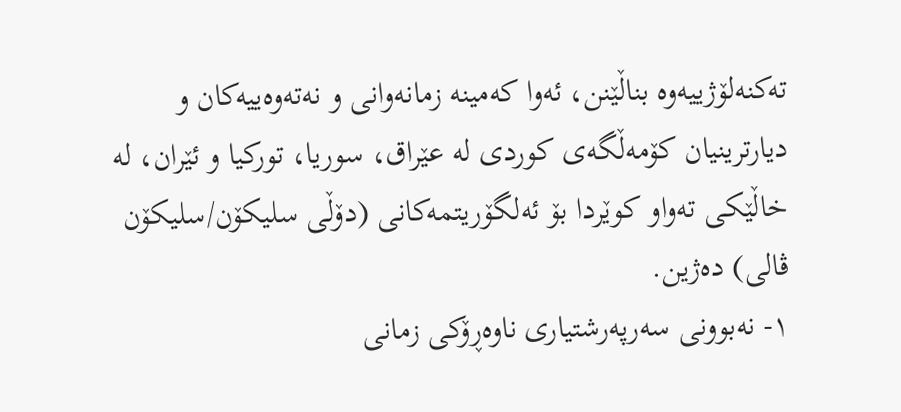تەکنەلۆژییەوە بناڵێنن، ئەوا کەمینە زمانەوانی و نەتەوەییەکان و دیارترینیان کۆمەڵگەی کوردی لە عێراق، سوریا، تورکیا و ئێران، لە خاڵێکی تەواو کوێردا بۆ ئەلگۆریتمەکانی (دۆڵی سلیکۆن/سلیکۆن ڤالی) دەژین.
١- نەبوونی سەرپەرشتیاری ناوەڕۆکی زمانی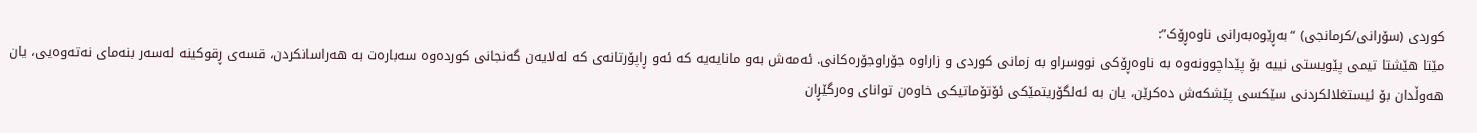کوردی (سۆرانی/کرمانجی) “بەڕێوەبەرانی ناوەڕۆک”:
مێتا هێشتا تیمی پێویستی نییە بۆ پێداچوونەوە بە ناوەڕۆکی نووسراو بە زمانی کوردی و زاراوە جۆراوجۆرەکانی. ئەمەش بەو مانایەیە کە ئەو ڕاپۆرتانەی کە لەلایەن گەنجانی کوردەوە سەبارەت بە هەراسانکردن، قسەی ڕقوکینە لەسەر بنەمای نەتەوەیی، یان هەوڵدان بۆ ئیستغلالکردنی سێکسی پێشکەش دەکرێن، یان بە ئەلگۆریتمێکی ئۆتۆماتیکی خاوەن توانای وەرگێڕان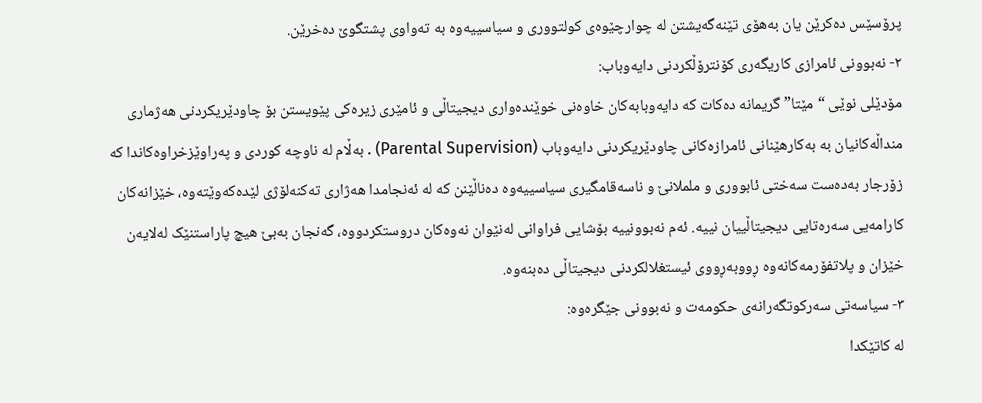پرۆسێس دەکرێن یان بەهۆی تێنەگەیشتن لە چوارچێوەی کولتووری و سیاسییەوە بە تەواوی پشتگوێ دەخرێن.
٢- نەبوونی ئامرازی کاریگەری کۆنترۆڵکردنی دایەوباب:
مۆدێلی نوێی “مێتا” گریمانە دەکات کە دایەوبابەکان خاوەنی خوێندەواری دیجیتاڵی و ئامێری زیرەکی پێویستن بۆ چاودێریکردنی هەژماری منداڵەکانیان بە بەکارهێنانی ئامرازەکانی چاودێریکردنی دایەوباب (Parental Supervision) . بەڵام لە ناوچە کوردی و پەراوێزخراوەکاندا کە زۆرجار بەدەست سەختی ئابووری و ململانێ و ناسەقامگیری سیاسییەوە دەناڵێنن کە لە ئەنجامدا هەژاری تەکنەلۆژی لێدەکەوێتەوە، خێزانەکان کارامەیی سەرەتایی دیجیتاڵییان نییە. ئەم نەبوونییە بۆشایی فراوانی لەنێوان نەوەکان دروستکردووە، گەنجان بەبێ هیچ پاراستنێک لەلایەن خێزان و پلاتفۆرمەکانەوە ڕووبەڕووی ئیستغلالکردنی دیجیتاڵی دەبنەوە.
٣- سیاسەتی سەرکوتگەرانەی حکومەت و نەبوونی جێگرەوە:
لە کاتێکدا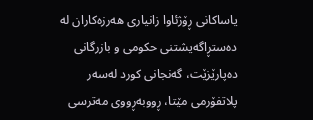یاساکانی ڕۆژئاوا زانیاری هەرزەکاران لە دەستڕاگەیشتنی حکومی و بازرگانی دەپارێزێت، گەنجانی کورد لەسەر پلاتفۆرمی مێتا، ڕووبەڕووی مەترسی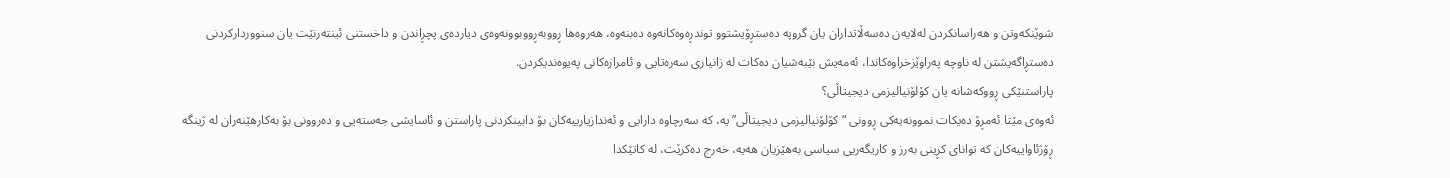شوێنکەوتن و هەراسانکردن لەلایەن دەسەڵاتداران یان گروپە دەستڕۆیشتوو توندڕەوەکانەوە دەبنەوە، هەروەها ڕووبەڕووبوونەوەی دیاردەی پچڕاندن و داخستنی ئینتەرنێت یان سنووردارکردنی دەستڕاگەیشتن لە ناوچە پەراوێزخراوەکاندا، ئەمەیش بێبەشیان دەکات لە زانیاری سەرەتایی و ئامرازەکانی پەیوەندیکردن.
پاراستنێکی ڕووکەشانە یان کۆلۆنیالیزمی دیجیتاڵی؟
ئەوەی مێتا ئەمڕۆ دەیکات نموونەیەکی ڕوونی “کۆلۆنیالیزمی دیجیتاڵی” یە، کە سەرچاوە دارایی و ئەندازیارییەکان بۆ دابینکردنی پاراستن و ئاسایشی جەستەیی و دەروونی بۆ بەکارهێنەران لە ژینگە ڕۆژئاواییەکان کە توانای کڕینی بەرز و کاریگەریی سیاسی بەهێزیان هەیە، خەرج دەکرێت، لە کاتێکدا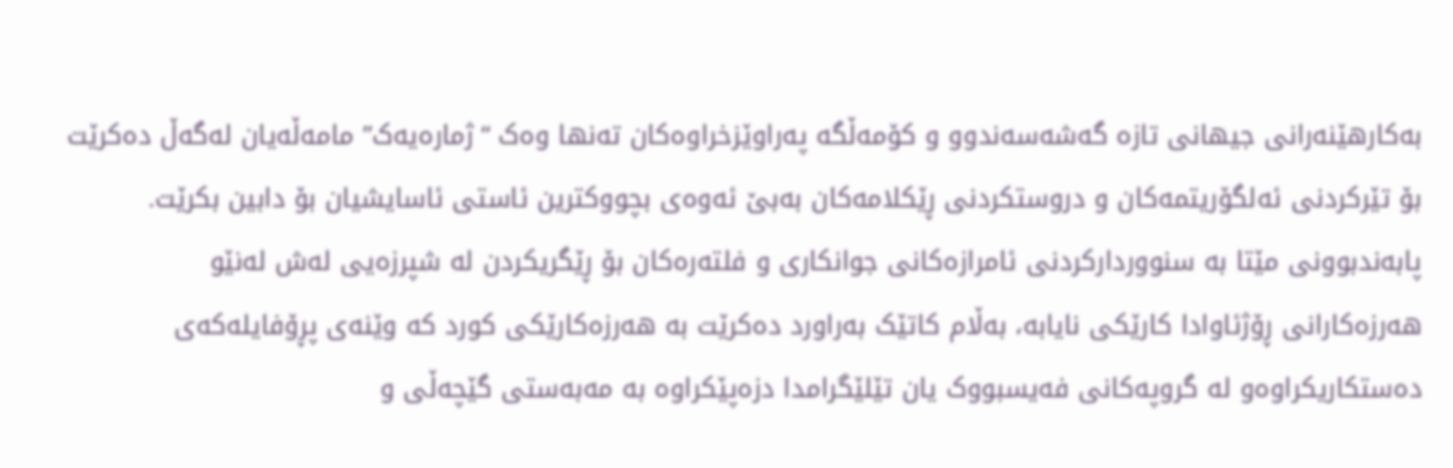بەکارهێنەرانی جیهانی تازە گەشەسەندوو و کۆمەڵگە پەراوێزخراوەکان تەنها وەک “ژمارەیەک” مامەڵەیان لەگەڵ دەکرێت بۆ تێرکردنی ئەلگۆریتمەکان و دروستکردنی ڕێکلامەکان بەبێ ئەوەی بچووکترین ئاستی ئاسایشیان بۆ دابین بکرێت.
پابەندبوونی مێتا بە سنووردارکردنی ئامرازەکانی جوانکاری و فلتەرەکان بۆ ڕێگریکردن لە شپرزەیی لەش لەنێو هەرزەکارانی ڕۆژئاوادا کارێکی نایابە، بەڵام کاتێک بەراورد دەکرێت بە هەرزەکارێکی کورد کە وێنەی پڕۆفایلەکەی دەستکاریکراوەو لە گروپەکانی فەیسبووک یان تێلێگرامدا دزەپێکراوە بە مەبەستی گێچەڵی و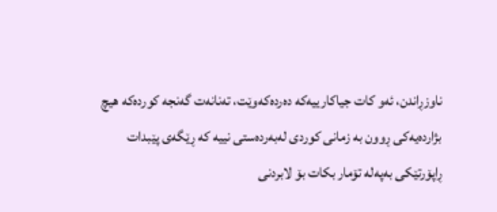ناوزڕاندن، ئەو کات جیاکارییەکە دەردەکەوێت، تەنانەت گەنجە کوردەکە هیچ بژاردەیەکی ڕوون بە زمانی کوردی لەبەردەستی نییە کە ڕێگەی پێبدات ڕاپۆرتێکی بەپەلە تۆمار بکات بۆ لابردنی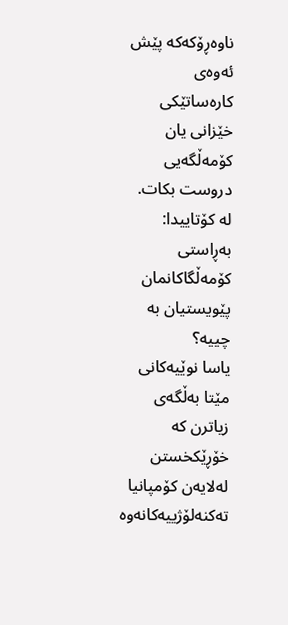ناوەڕۆکەکە پێش ئەوەی کارەساتێکی خێزانی یان کۆمەڵگەیی دروست بکات.
لە کۆتاییدا: بەڕاستی کۆمەڵگاکانمان پێویستیان بە چییە؟
یاسا نوێیەکانی مێتا بەڵگەی زیاترن کە خۆڕێکخستن لەلایەن کۆمپانیا تەکنەلۆژییەکانەوە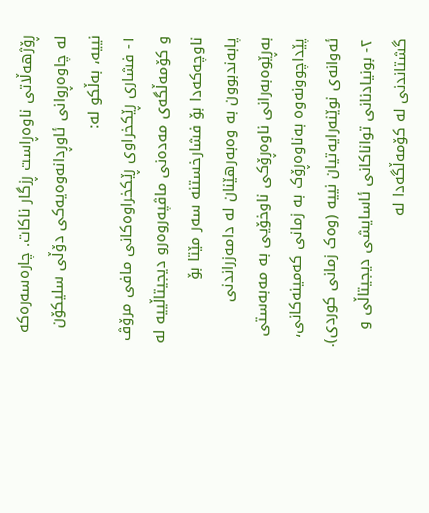ڕۆژهەڵاتی ناوەڕاست ڕزگار ناکات. چارەسەرەکە لە چاوەڕوانی ئاوڕدانەوەیەکی دۆڵی سلیکۆن نییە، بەڵکو لە:
١- فشاری ڕێکخراوی ڕێکخراوەکانی مافی مرۆڤ و کۆمەڵگەی مەدەنی ماڤپەروەرو دیجیتاڵییە لە ناوچەکەدا بۆ فشارخستنە سەر مێتا بۆ پابەندبوون بە وەبەرهێنان لە دامەزراندنی بەڕێوەبەرانی ناوەڕۆکی ناوخۆیی بە مەبەستی پێداچوونەوە بەناوەڕۆک بە زمانی کەمینەکانی، ئەوانەی نوێنەرایەتیان نییە (وەک زمانی کوردی).
٢- بونیادنانی تواناکانی ئاسایشی دیجیتاڵی و گشتاندنی لە کۆمەڵگەدا لە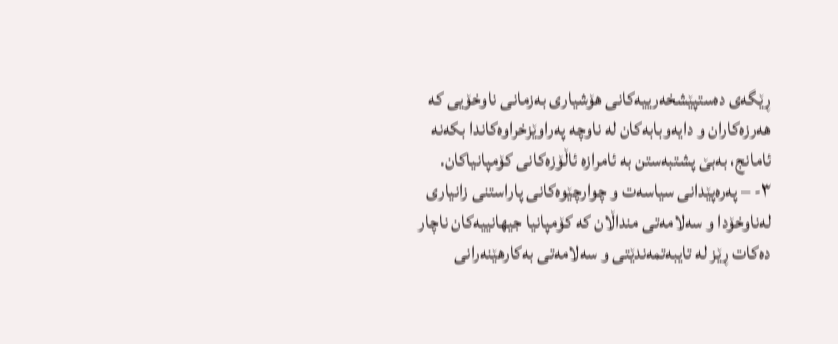ڕێگەی دەستپێشخەرییەکانی هۆشیاری بەزمانی ناوخۆیی کە هەرزەکاران و دایەوبابەکان لە ناوچە پەراوێزخراوەکاندا بکەنە ئامانج، بەبێ پشتبەستن بە ئامرازە ئاڵۆزەکانی کۆمپانیاکان.
٣- – پەرەپێدانی سیاسەت و چوارچێوەکانی پاراستنی زانیاری لەناوخۆدا و سەلامەتی منداڵان کە کۆمپانیا جیهانییەکان ناچار دەکات ڕێز لە تایبەتمەندێتی و سەلامەتی بەکارهێنەرانی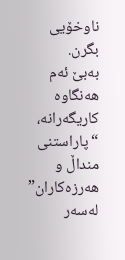ناوخۆیی بگرن.
بەبێ ئەم هەنگاوە کاریگەرانە، “پاراستنی منداڵ و هەرزەکاران” لەسەر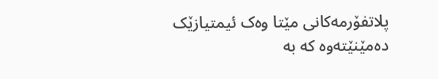پلاتفۆرمەکانی مێتا وەک ئیمتیازێک دەمێنێتەوە کە بە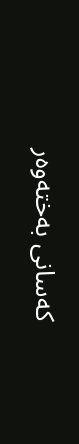کەسانی بەختەوەر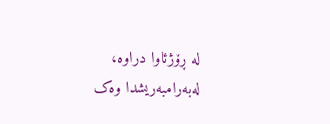لە ڕۆژئاوا دراوە، لەبەرامبەریشدا وەک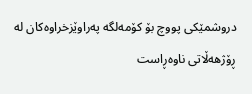دروشمێکی پووچ بۆ کۆمەلگە پەراوێزخراوەکان لە ڕۆژهەڵاتی ناوەڕاست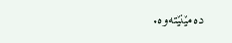دەمێنێتەوە.